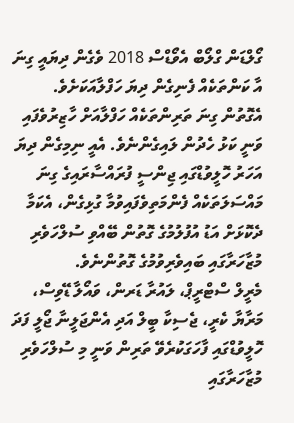ގޯލްޑަން ގްލޯބް އެވޯޑްސް 2018 ވެގެން ދިޔައީ ގިނަ އާ ކަންތަކެއް ފެނިގެން ދިޔަ ހަފްލާއަކަށެވެ.
އެގޮތުން ގިނަ ތަރިންތަކެއް ހަފްލާއަށް ހާޒިރުވެފައި ވަނީ ކަޅު ހެދުން ލައިގެންނެވެ. އެއީ ނިމިގެން ދިޔަ އަހަރު ހޮލީވުޑްގައި ޖިންސީ ފުރައްސާރައިގެ ގިނަ މައްސަލަތަކެއް ފެންމަތިވެފައިވުމާ ގުޅިގެން، އެކަމާ ދެކޮޅަށް އަޑު އުފުލުމުގެ ގޮތުން ބޭއްވި ސުލްހަވެރި މުޒާހަރާގައި ބައިވެރިވުމުގެ ގޮތުންނެވެ.
މެރީލް ސްޓްރީޕް، ލައުރާ ޑަރން، ވައޯލާ ޑޭވިސް، މަރާޔާ ކެރީ، ޖެސިކާ ބީލް އަދި އެންޖަލީނާ ޖޯލީ ފަދަ ހޮލީވުޑްގައި ފާހަގަކުރެވޭ ތަރިން ވަނީ މި ސުލްހަވެރި މުޒާހަރާގައި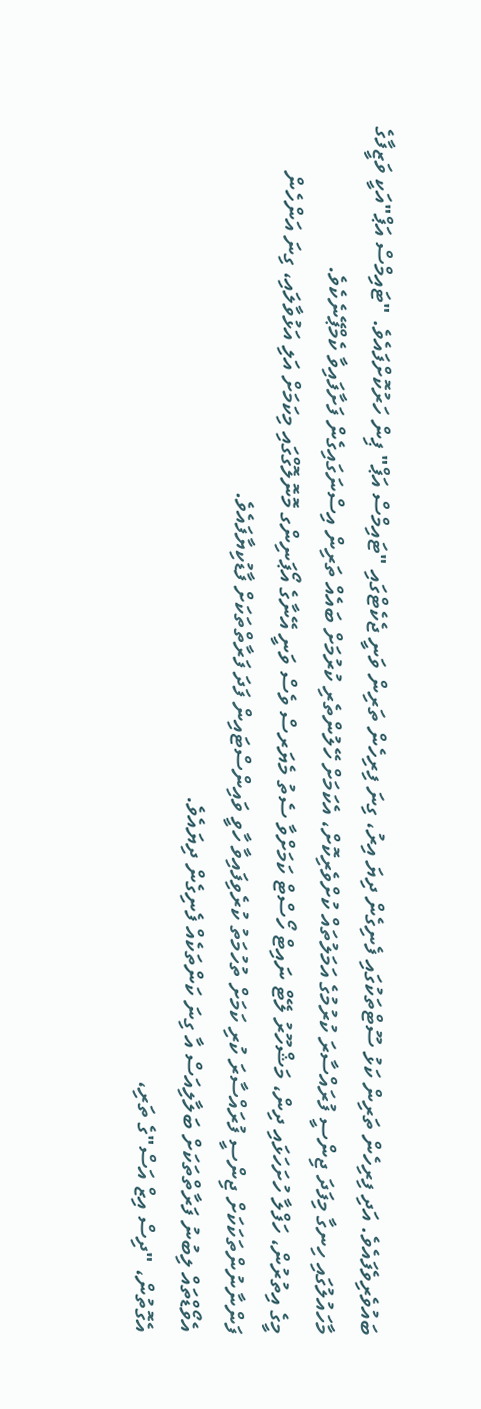ބައުވެރިވެފައެވެ. އަދި ފިރިހެން ތަރިން ކަޅު ސޫޓްތަކުގައި ފެނިގެން ދިޔަ އިރު، ގިނަ ފިރިހެން ތަރިން ވަނީ ޖެކެޓްގައި "ޓައިމްސް އަޕް" ޕިން ހަރުކޮށްފައެވެ. "ޓައިމްސް އަޕް"އަކީ ވަޒީފާގެ މާހައުލުގައި ހިނގާ މިފަދަ ޖިންސީ ފުރައްސާރަ ކުރުމުގެ އަމަލުތައް ކުށްވެރިކޮށް، އެކަމަށް ހޭލުންތެރި ކުރުމަށް ބައެއް ތަރިން އިސްނަގައިގެން ފަށާފައިވާ ކެމްޕޭނެކެވެ.
މީގެ އިތުރުން، ހަފްލާ ހުށަހަޅައި ދިން، މަޝްހޫރު ލޭޓް ނައިޓް ހޯސްޓް ކަމަށްވާ ސެތު މެޔަރސް ވެސް ވަނީ އޭނާގެ އޯޕަނިންގ މޮނޮލޮގްގައި މިކަމަށް އަލި އަޅުވާލައި، ގިނަ އަންހެން ފަންނާނުންތަކަކަށް ޖިންސީ ފުރައްސާރަ ކުރި ކަމަށް ތުހުމަތު ކުރެވިފައިވާ ހާވީ ވައިންސްޓައިން ފަދަ ފަރާތްތަކަށް ފާޑުކިޔާފައެވެ.
އެވޯޑްތައް ލިބުނު ފަރާތްތަކަށް ބަލާލިއަސް އާ ގިނަ ކަންތަކެއް ފެނިގެން ދިޔައެވެ.
އެގޮތުން، "ދިސް އިޒް އަސް"ގެ ތަރި،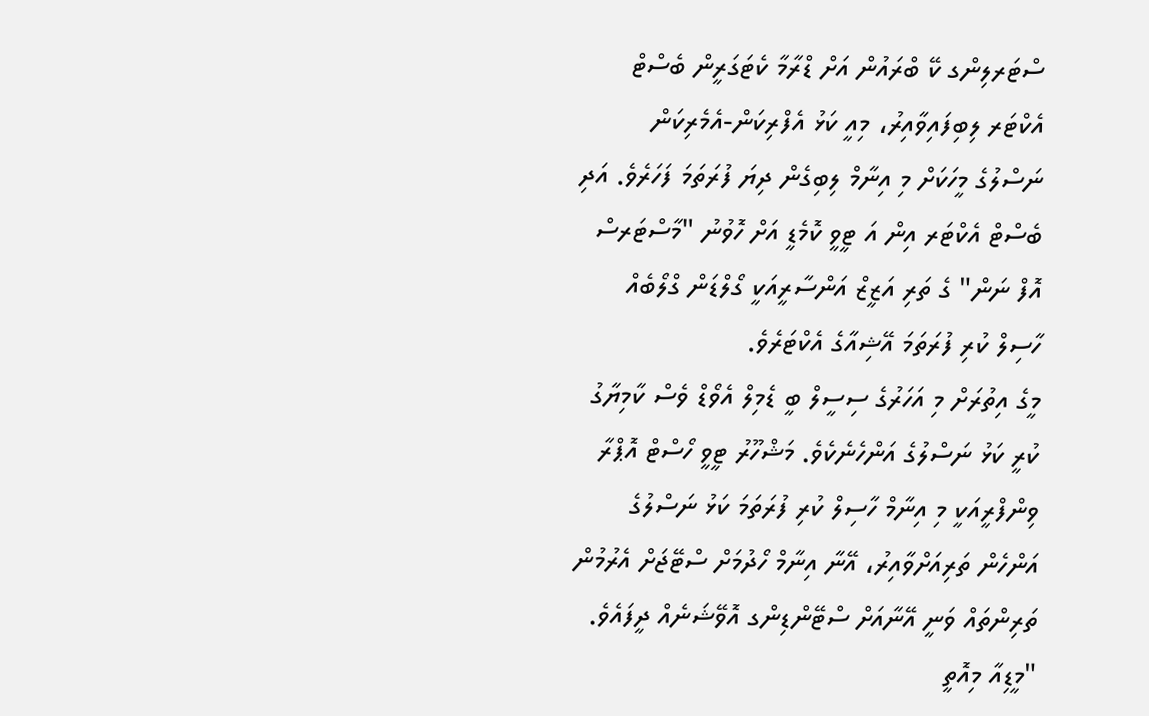ސްޓަރލިންގ ކޭ ބްރައުން އަށް ޑްރާމާ ކެޓަގަރީން ބެސްޓް އެކްޓަރ ލިބިފައިވާއިރު، މިއީ ކަޅު އެފްރިކަން-އެމެރިކަން ނަސްލުގެ މީހަކަށް މި އިނާމް ލިބިގެން ދިޔަ ފުރަތަމަ ފަހަރެވެ. އަދި ބެސްޓް އެކްޓަރ އިން އަ ޓީވީ ކޮމެޑީ އަށް ހޮވުނު "މާސްޓަރސް އޮފް ނަން" ގެ ތަރި އަޒީޒް އަންސާރީއަކީ ގޯލްޑަން ގްލޯބެއް ހާސިލް ކުރި ފުރަތަމަ އޭޝިއާގެ އެކްޓަރެވެ.
މީގެ އިތުރަށް މި އަހަރުގެ ސިސީލް ބީ ޑެމިލް އެވޯޑް ވެސް ކާމިޔާގު ކުރީ ކަޅު ނަސްލުގެ އަންހެނެކެވެ. މަޝްހޫރު ޓީވީ ހޯސްޓް އޮޕްރާ ވިންފްރީއަކީ މި އިނާމް ހާސިލް ކުރި ފުރަތަމަ ކަޅު ނަސްލުގެ އަންހެން ތަރިއަށްވާއިރު، އޭނާ އިނާމް ހޯދުމަށް ސްޓޭޖަށް އެރުމުން ތަރިންތައް ވަނީ އޭނާއަށް ސްޓޭންޑިންގ އޮވޭޝަނެއް ދީފައެވެ.
"މީޑިއާ މިއޮތީ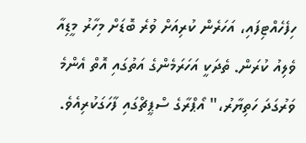ހިފެހެއްޓިފައި، އަހަރެން ކުރިއަށް ވުރެ ބޮޑަށް މިހާރު މީޑިއާ ވެލިއު ކުރަން. ތެދަކީ އަހަރަމެންގެ އަތުގައި އޮތް އެންމެ ވަރުގަދަ ހަތިޔާރު،" އޯޕްރާގެ ސްޕީޗްގައި ފާހަގަކުރިއެވެ.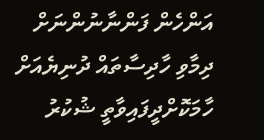އަންހެން ފަންނާނުންނަށް ދިމާވި ހާދިސާތައް ދުނިޔެއަށް ހާމަކޮށްދީފައިވާތީ ޝުކުރު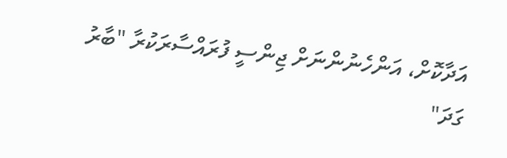އަދާކޮށް، އަންހެނުންނަށް ޖިންސީ ފުރައްސާރަކުރާ "ބާރު ގަދަ"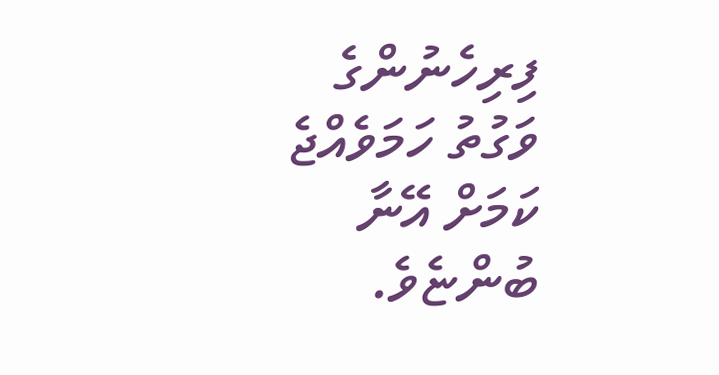ފިރިހެނުންގެ ވަގުތު ހަމަވެއްޖެ ކަމަށް އޭނާ ބުންޏެވެ.